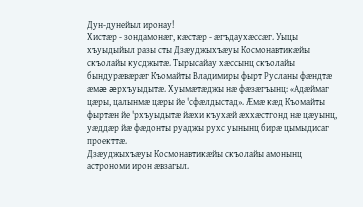Дун-дунейыл иронау!
Хистæр - зондамонæг, кæстæр - æгъдаухæссæг. Уыцы хъуыдыйыл разы сты Дзæуджыхъæуы Космонавтикæйы скъолайы кусджытæ. Тырысайау хæссынц скъолайы бындурæвæрæг Къомайты Владимиры фырт Русланы фæндтæ æмæ æрхъуыдытæ. Хуымæтæджы нæ фæзæгъынц: «Адæймаг цæры, цалынмæ цæры йе 'сфæлдыстад». Æмæ кæд Къомайты фыртæн йе 'рхъуыдытæ йæхи къухæй æххæстгонд нæ цæуынц, уæддæр йæ фæдонты руаджы рухс уынынц бирæ цымыдисаг проекттæ.
Дзæуджыхъæуы Космонавтикæйы скъолайы амонынц астрономи ирон æвзагыл.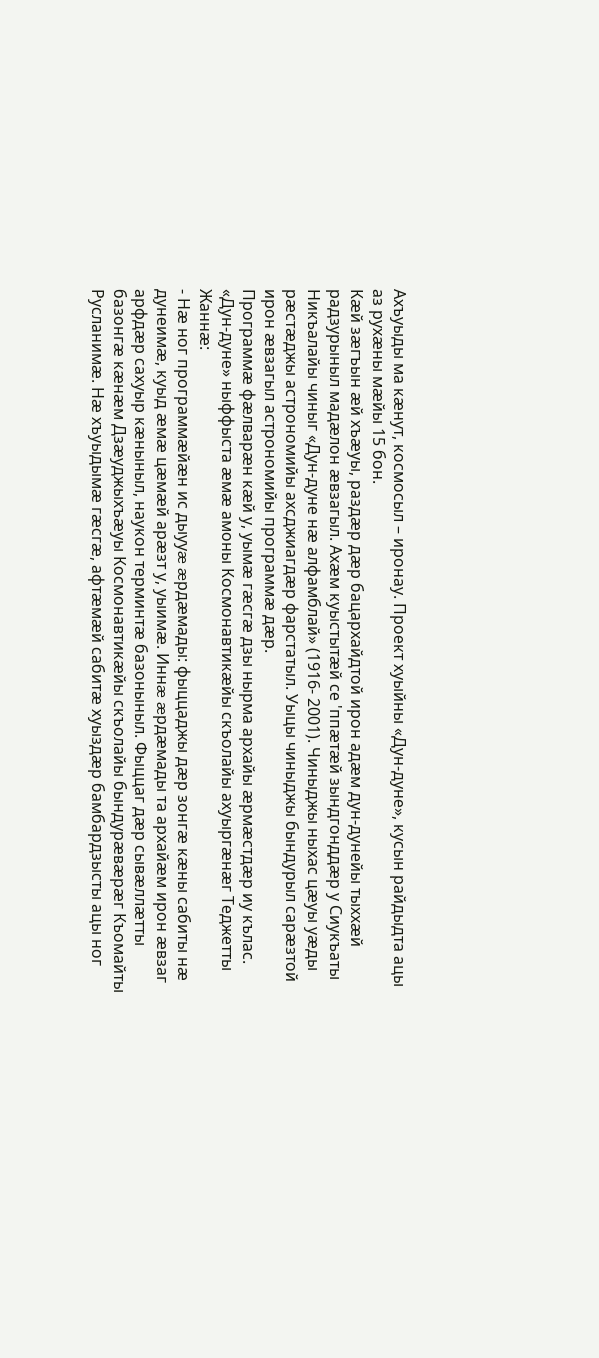Ахъуыды ма кæнут, космосыл – иронау. Проект хуыйны «Дун-дуне», кусын райдыдта ацы аз рухæны мæйы 15 бон.
Кæй зæгъын æй хъæуы, раздæр дæр бацархайдтой ирон адæм дун-дунейы тыххæй радзурыныл мадæлон æвзагыл. Ахæм куыстытæй се 'ппæтæй зындгонддæр у Сиукъаты Никъалайы чиныг «Дун-дуне нæ алфамблай» (1916- 2001). Чиныджы ныхас цæуы уæды рæстæджы астрономийы ахсджиагдæр фарстатыл. Уыцы чиныджы бындурыл сарæзтой ирон æвзагыл астрономийы программæ дæр.
Программæ фæлварæн кæй у, уымæ гæсгæ дзы нырма архайы æрмæстдæр иу кълас. «Дун-дуне» ныффыста æмæ амоны Космонавтикæйы скъолайы ахуыргæнæг Теджетты Жаннæ:
- Нæ ног программæйæн ис дыууæ æрдæмады: фыццаджы дæр зонгæ кæны сабиты нæ дунеимæ, куыд æмæ цæмæй арæзт у, уыимæ. Иннæ æрдæмады та архайæм ирон æвзаг арфдæр сахуыр кæныныл, наукон терминтæ базоныныл. Фыццаг дæр сывæллæтты базонгæ кæнæм Дзæуджыхъæуы Космонавтикæйы скъолайы бындурæвæрæг Къомайты Русланимæ. Нæ хъуыдымæ гæсгæ, афтæмæй сабитæ хуыздæр бамбардзысты ацы ног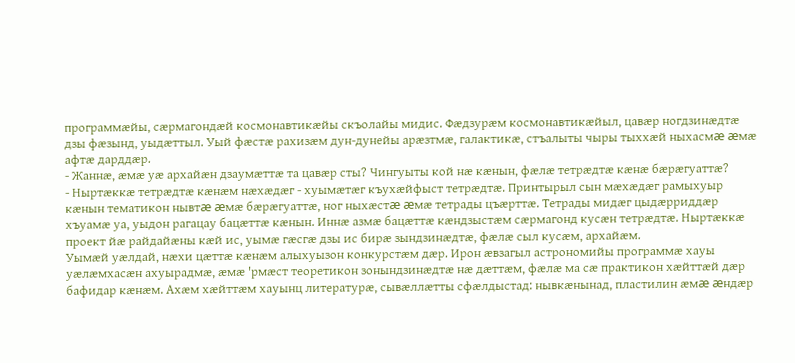программæйы, сæрмагондæй космонавтикæйы скъолайы мидис. Фæдзурæм космонавтикæйыл, цавæр ногдзинæдтæ дзы фæзынд, уыдæттыл. Уый фæстæ рахизæм дун-дунейы арæзтмæ, галактикæ, стъалыты чыры тыххæй ныхасмæ æмæ афтæ дарддæр.
- Жаннæ, æмæ уæ архайæн дзаумæттæ та цавæр сты? Чингуыты кой нæ кæнын, фæлæ тетрæдтæ кæнæ бæрæгуаттæ?
- Ныртæккæ тетрæдтæ кæнæм нæхæдæг - хуымæтæг къухæйфыст тетрæдтæ. Принтырыл сын мæхæдæг рамыхуыр кæнын тематикон нывтæ æмæ бæрæгуаттæ, ног ныхæстæ æмæ тетрады цъæрттæ. Тетрады мидæг цыдæрриддæр хъуамæ уа, уыдон рагацау бацæттæ кæнын. Иннæ азмæ бацæттæ кæндзыстæм сæрмагонд кусæн тетрæдтæ. Ныртæккæ проект йæ райдайæны кæй ис, уымæ гæсгæ дзы ис бирæ зындзинæдтæ, фæлæ сыл кусæм, архайæм.
Уымæй уæлдай, нæхи цæттæ кæнæм алыхуызон конкурстæм дæр. Ирон æвзагыл астрономийы программæ хауы уæлæмхасæн ахуырадмæ, æмæ 'рмæст теоретикон зонындзинæдтæ нæ дæттæм, фæлæ ма сæ практикон хæйттæй дæр бафидар кæнæм. Ахæм хæйттæм хауынц литературæ, сывæллæтты сфæлдыстад: нывкæнынад, пластилин æмæ æндæр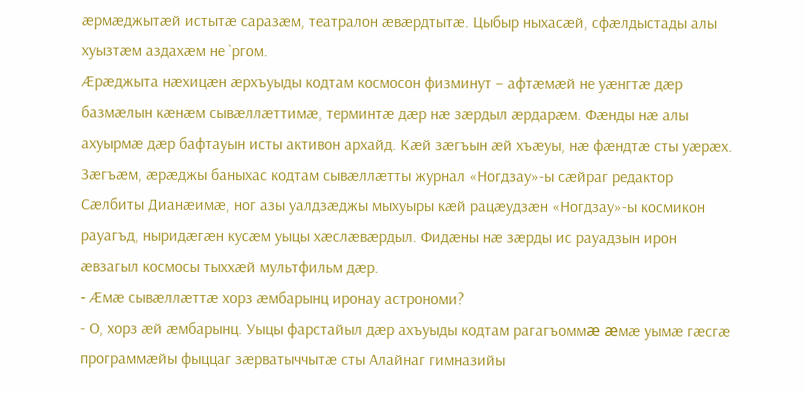æрмæджытæй истытæ саразæм, театралон æвæрдтытæ. Цыбыр ныхасæй, сфæлдыстады алы хуызтæм аздахæм не `ргом.
Æрæджыта нæхицæн æрхъуыды кодтам космосон физминут – афтæмæй не уæнгтæ дæр базмæлын кæнæм сывæллæттимæ, терминтæ дæр нæ зæрдыл æрдарæм. Фæнды нæ алы ахуырмæ дæр бафтауын исты активон архайд. Кæй зæгъын æй хъæуы, нæ фæндтæ сты уæрæх. Зæгъæм, æрæджы баныхас кодтам сывæллæтты журнал «Ногдзау»-ы сæйраг редактор Сæлбиты Дианæимæ, ног азы уалдзæджы мыхуыры кæй рацæудзæн «Ногдзау»-ы космикон рауагъд, ныридæгæн кусæм уыцы хæслæвæрдыл. Фидæны нæ зæрды ис рауадзын ирон æвзагыл космосы тыххæй мультфильм дæр.
- Æмæ сывæллæттæ хорз æмбарынц иронау астрономи?
- О, хорз æй æмбарынц. Уыцы фарстайыл дæр ахъуыды кодтам рагагъоммæ æмæ уымæ гæсгæ программæйы фыццаг зæрватыччытæ сты Алайнаг гимназийы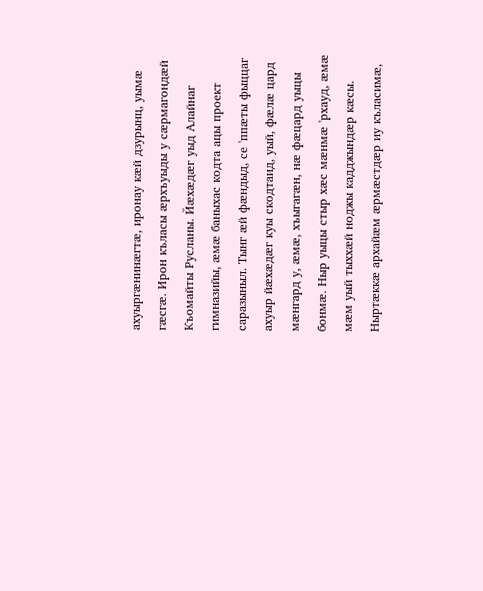ахуыргæнинæгтæ, иронау кæй дзурынц, уымæ гæсгæ. Ирон къласы æрхъуыды у сæрмагондæй Къомайты Русланы. Йæхæдæг уыд Алайнаг гимназийы, æмæ баныхас кодта ацы проект саразыныл. Тынг æй фæндыд, се 'ппæты фыццаг ахуыр йæхæдæг куы скодтаид, уый, фæлæ цард мæнгард у, æмæ, хъыгагæн, нæ фæцард уыцы бонмæ. Ныр уыцы стыр хæс мæнмæ 'рхауд, æмæ мæм уый тыххæй ноджы кадджындæр кæсы. Ныртæккæ архайæм æрмæстдæр иу къласимæ,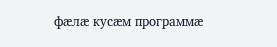фæлæ кусæм программæ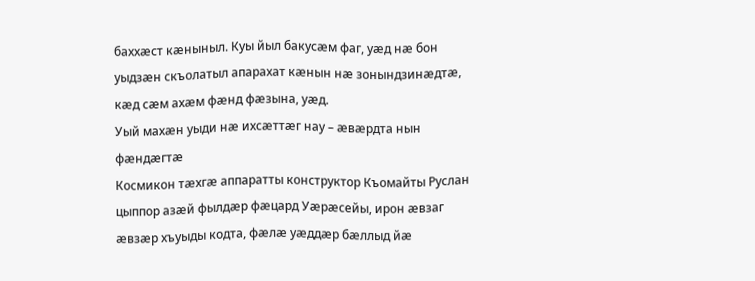баххæст кæныныл. Куы йыл бакусæм фаг, уæд нæ бон уыдзæн скъолатыл апарахат кæнын нæ зонындзинæдтæ, кæд сæм ахæм фæнд фæзына, уæд.
Уый махæн уыди нæ ихсæттæг нау – æвæрдта нын фæндæгтæ
Космикон тæхгæ аппаратты конструктор Къомайты Руслан цыппор азæй фылдæр фæцард Уæрæсейы, ирон æвзаг æвзæр хъуыды кодта, фæлæ уæддæр бæллыд йæ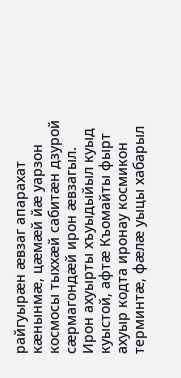райгуырæн æвзаг апарахат кæнынмæ, цæмæй йæ уарзон космосы тыххæй сабитæн дзурой сæрмагондæй ирон æвзагыл. Ирон ахуырты хъуыдыйыл куыд куыстой, афтæ Къомайты фырт ахуыр кодта иронау космикон терминтæ, фæлæ уыцы хабарыл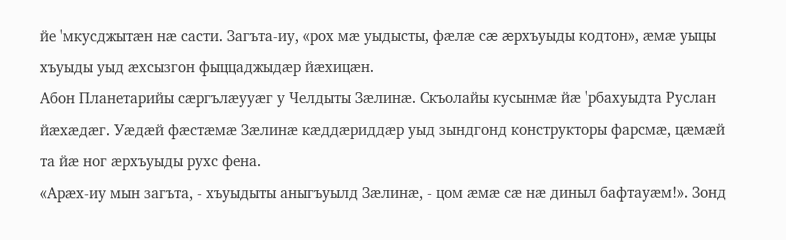йе 'мкусджытæн нæ састи. Загъта-иу, «рох мæ уыдысты, фæлæ сæ æрхъуыды кодтон», æмæ уыцы хъуыды уыд æхсызгон фыццаджыдæр йæхицæн.
Абон Планетарийы сæргълæууæг у Челдыты Зæлинæ. Скъолайы кусынмæ йæ 'рбахуыдта Руслан йæхæдæг. Уæдæй фæстæмæ Зæлинæ кæддæриддæр уыд зындгонд конструкторы фарсмæ, цæмæй та йæ ног æрхъуыды рухс фена.
«Арæх-иу мын загъта, - хъуыдыты аныгъуылд Зæлинæ, - цом æмæ сæ нæ диныл бафтауæм!». Зонд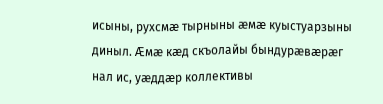исыны, рухсмæ тырныны æмæ куыстуарзыны диныл. Æмæ кæд скъолайы бындурæвæрæг нал ис, уæддæр коллективы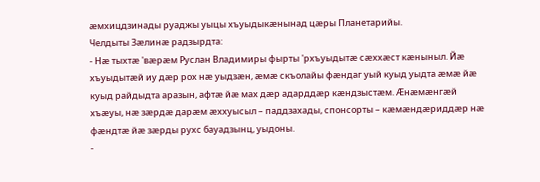æмхицдзинады руаджы уыцы хъуыдыкæнынад цæры Планетарийы.
Челдыты Зæлинæ радзырдта:
- Нæ тыхтæ 'вæрæм Руслан Владимиры фырты 'рхъуыдытæ сæххæст кæныныл. Йæ хъуыдытæй иу дæр рох нæ уыдзæн, æмæ скъолайы фæндаг уый куыд уыдта æмæ йæ куыд райдыдта аразын, афтæ йæ мах дæр адарддæр кæндзыстæм. Æнæмæнгæй хъæуы, нæ зæрдæ дарæм æххуысыл – паддзахады, спонсорты – кæмæндæриддæр нæ фæндтæ йæ зæрды рухс бауадзынц, уыдоны.
-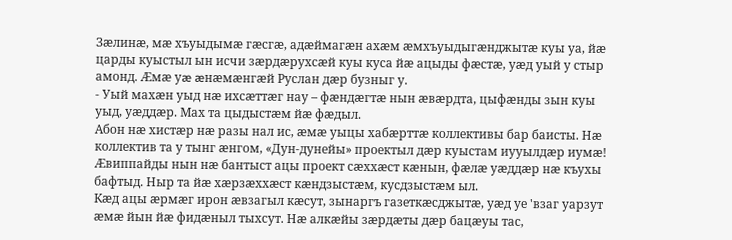Зæлинæ, мæ хъуыдымæ гæсгæ, адæймагæн ахæм æмхъуыдыгæнджытæ куы уа, йæ царды куыстыл ын исчи зæрдæрухсæй куы куса йæ ацыды фæстæ, уæд уый у стыр амонд. Æмæ уæ æнæмæнгæй Руслан дæр бузныг у.
- Уый махæн уыд нæ ихсæттæг нау – фæндæгтæ нын æвæрдта, цыфæнды зын куы уыд, уæддæр. Мах та цыдыстæм йæ фæдыл.
Абон нæ хистæр нæ разы нал ис, æмæ уыцы хабæрттæ коллективы бар баисты. Нæ коллектив та у тынг æнгом, «Дун-дунейы» проектыл дæр куыстам иууылдæр иумæ!
Æвиппайды нын нæ бантыст ацы проект сæххæст кæнын, фæлæ уæддæр нæ къухы бафтыд. Ныр та йæ хæрзæххæст кæндзыстæм, кусдзыстæм ыл.
Кæд ацы æрмæг ирон æвзагыл кæсут, зынаргъ газеткæсджытæ, уæд уе 'взаг уарзут æмæ йын йæ фидæныл тыхсут. Нæ алкæйы зæрдæты дæр бацæуы тас,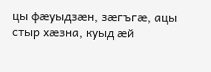цы фæуыдзæн, зæгъгæ, ацы стыр хæзна, куыд æй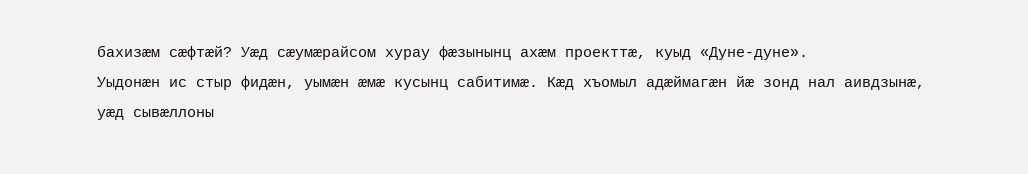бахизæм сæфтæй? Уæд сæумæрайсом хурау фæзынынц ахæм проекттæ, куыд «Дуне-дуне».
Уыдонæн ис стыр фидæн, уымæн æмæ кусынц сабитимæ. Кæд хъомыл адæймагæн йæ зонд нал аивдзынæ, уæд сывæллоны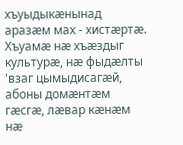хъуыдыкæнынад аразæм мах - хистæртæ. Хъуамæ нæ хъæздыг культурæ, нæ фыдæлты 'взаг цымыдисагæй, абоны домæнтæм гæсгæ, лæвар кæнæм нæ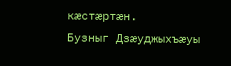кæстæртæн.
Бузныг Дзæуджыхъæуы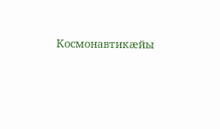Космонавтикæйы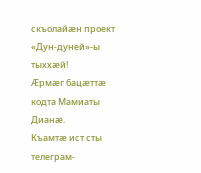скъолайæн проект «Дун-дуней»-ы тыххæй!
Æрмæг бацæттæ кодта Мамиаты Дианæ.
Къамтæ ист сты телеграм-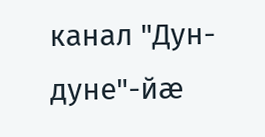канал "Дун-дуне"-йæ